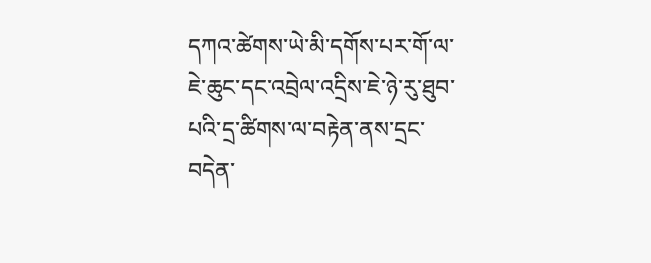དཀའ་ཚེགས་ཡེ་མི་དགོས་པར་གོ་ལ་ཇེ་ཆུང་དང་འབྲེལ་འདྲིས་ཇེ་ཉེ་རུ་ཐུབ་པའི་དྲ་ཚིགས་ལ་བརྟེན་ནས་དྲང་བདེན་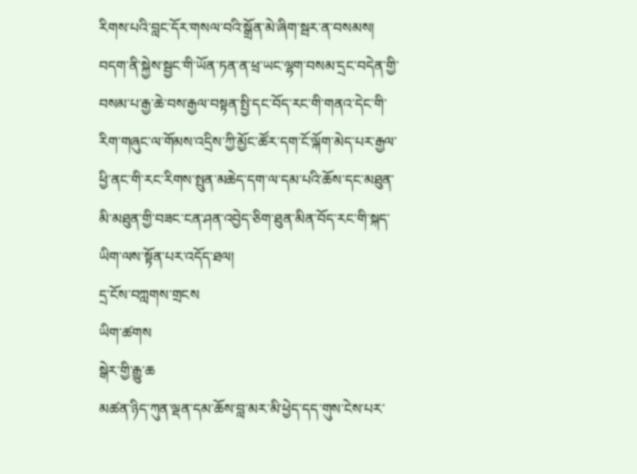རིགས་པའི་བླང་དོར་གསལ་བའི་སྒྲོན་མེ་ཞིག་སྦར་ན་བསམས། བདག་ནི་སྐྱེས་སྦྱང་གི་ཡོན་ཏན་ན་ཕྲ་ཡང་ལྷག་བསམ་དྲང་བདེན་གྱི་བསམ་པ་རྒྱ་ཆེ་བས་རྒྱལ་བསྟན་སྤྱི་དང་བོད་རང་གི་གནའ་དེང་གི་རིག་གཞུང་ལ་གོམས་འདྲིས་ཀྱི་མྱོང་ཚོར་དག་ངོ་ལྐོག་མེད་པར་རྒྱལ་ཕྱི་ནང་གི་རང་རིགས་སྤུན་མཆེད་དག་ལ་དམ་པའི་ཆོས་དང་མཐུན་མི་མཐུན་གྱི་བཟང་ངན་ཤན་འབྱེད་ཅིག་ཐུན་མིན་བོད་རང་གི་སྐད་ཡིག་ལས་སྟོན་པར་འདོད་ཐལ།
དྲ་ངོས་བཀླགས་གྲངས
ཡིག་ཚགས
སྒེར་གྱི་རྒྱུ་ཆ
མཚན་ཉིད་ཀུན་ལྡན་དམ་ཆོས་བླ་མར་མི་ཕྱེད་དད་གུས་ངེས་པར་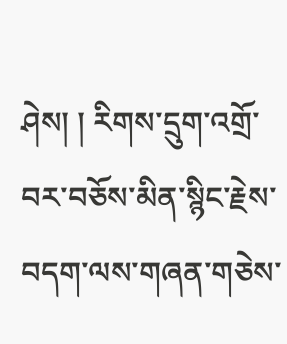ཤེས། ། རིགས་དྲུག་འགྲོ་བར་བཅོས་མིན་སྙིང་རྗེས་བདག་ལས་གཞན་གཅེས་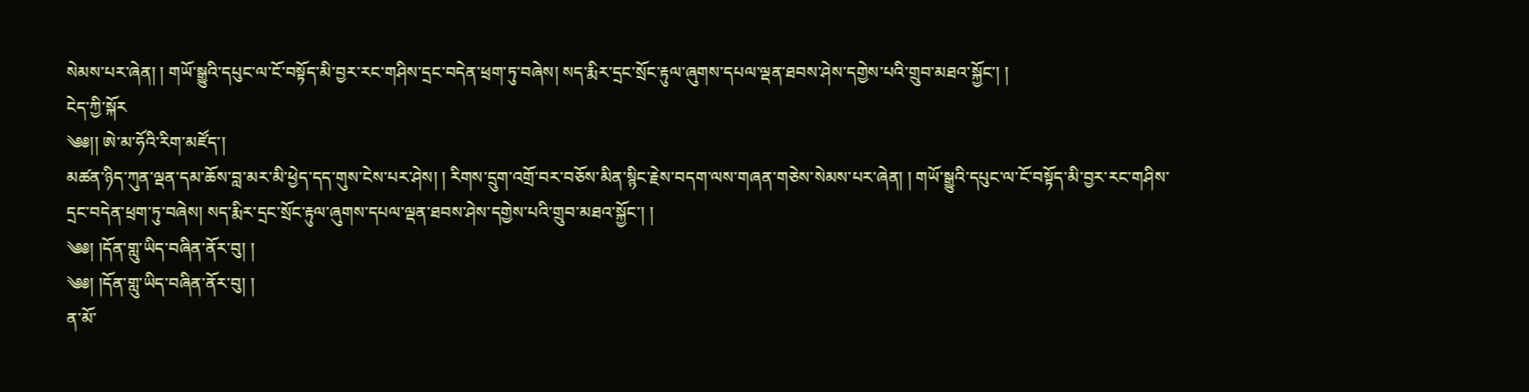སེམས་པར་ཞེན། ། གཡོ་སྒྱུའི་དཔུང་ལ་ངོ་བསྟོད་མི་བྱར་རང་གཤིས་དྲང་བདེན་ཕྲག་ཏུ་བཞེས། སད་རྨིར་དྲང་སྲོང་རྟུལ་ཞུགས་དཔལ་ལྡན་ཐབས་ཤེས་དགྱེས་པའི་གྲུབ་མཐའ་སྐྱོང་། །
ངེད་ཀྱི་སྐོར
༄༅།། ཨེ་མ་ཧོའི་རིག་མཛོད་།
མཚན་ཉིད་ཀུན་ལྡན་དམ་ཆོས་བླ་མར་མི་ཕྱེད་དད་གུས་ངེས་པར་ཤེས། ། རིགས་དྲུག་འགྲོ་བར་བཅོས་མིན་སྙིང་རྗེས་བདག་ལས་གཞན་གཅེས་སེམས་པར་ཞེན། ། གཡོ་སྒྱུའི་དཔུང་ལ་ངོ་བསྟོད་མི་བྱར་རང་གཤིས་དྲང་བདེན་ཕྲག་ཏུ་བཞེས། སད་རྨིར་དྲང་སྲོང་རྟུལ་ཞུགས་དཔལ་ལྡན་ཐབས་ཤེས་དགྱེས་པའི་གྲུབ་མཐའ་སྐྱོང་། །
༄༅། །དོན་གླུ་ཡིད་བཞིན་ནོར་བུ། །
༄༅། །དོན་གླུ་ཡིད་བཞིན་ནོར་བུ། །
ན་མོ་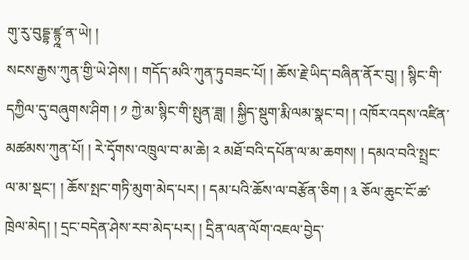གུ་རུ་བུདྡྷ་ཛྙྰ་ན་ཡེ། །
སངས་རྒྱས་ཀུན་གྱི་ཡེ་ཤེས། ། གདོད་མའི་ཀུན་ཏུབཟང་པོ། ། ཆོས་རྗེ་ཡིད་བཞིན་ནོར་བུ། ། སྙིང་གི་དཀྱིལ་དུ་བཞུགས་ཤིག ། ༡ ཀྱེ་མ་སྙིང་གི་སྤུན་ཟླ། ། སྐྱིད་སྡུག་རྨི་ལམ་སྣང་བ། ། འཁོར་འདས་འཛིན་མཚམས་ཀུན་པོ། ། རེ་དྭོགས་འཁྲུལ་བ་མ་ཆེ། ༢ མཐོ་བའི་དཔོན་ལ་མ་ཆགས། ། དམའ་བའི་སྤྲང་ལ་མ་སྡང་། ། ཆོས་སྤང་གཏི་མུག་མེད་པར། ། དམ་པའི་ཆོས་ལ་བརྩོན་ཅིག ། ༣ ཅོལ་ཆུང་ངོ་ཚ་ཁྲེལ་མེད། ། དྲང་བདེན་ཤེས་རབ་མེད་པར། ། དྲིན་ལན་ལོག་འཇལ་བྱེད་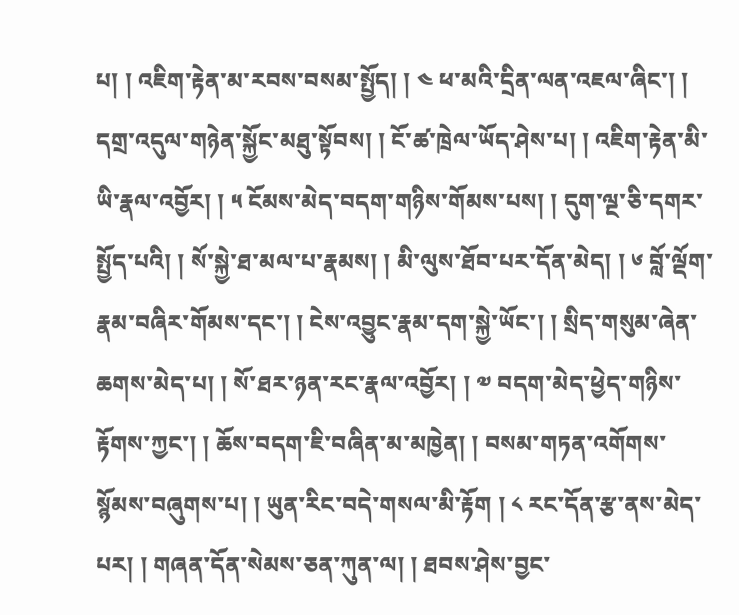པ། ། འཇིག་རྟེན་མ་རབས་བསམ་སྤྱོད། ། ༤ ཕ་མའི་དྲིན་ལན་འཇལ་ཞིང་། ། དགྲ་འདུལ་གཉེན་སྐྱོང་མཐུ་སྟོབས། ། ངོ་ཚ་ཁྲེལ་ཡོད་ཤེས་པ། ། འཇིག་རྟེན་མི་ཡི་རྣལ་འབྱོར། ། ༥ ངོམས་མེད་བདག་གཉིས་གོམས་པས། ། དུག་ལྔ་ཅི་དགར་སྤྱོད་པའི། ། སོ་སྐྱེ་ཐ་མལ་པ་རྣམས། ། མི་ལུས་ཐོབ་པར་དོན་མེད། ། ༦ བློ་ལྡོག་རྣམ་བཞིར་གོམས་དང་། ། ངེས་འབྱུང་རྣམ་དག་སྐྱེ་ཡོང་། ། སྲིད་གསུམ་ཞེན་ཆགས་མེད་པ། ། སོ་ཐར་ཉན་རང་རྣལ་འབྱོར། ། ༧ བདག་མེད་ཕྱེད་གཉིས་རྟོགས་ཀྱང་། ། ཆོས་བདག་ཇི་བཞིན་མ་མཁྱེན། ། བསམ་གཏན་འགོགས་སྙོམས་བཞུགས་པ། ། ཡུན་རིང་བདེ་གསལ་མི་རྟོག ། ༨ རང་དོན་རྩ་ནས་མེད་པར། ། གཞན་དོན་སེམས་ཅན་ཀུན་ལ། ། ཐབས་ཤེས་བྱང་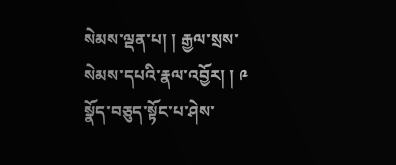སེམས་ལྡན་པ། ། རྒྱལ་སྲས་སེམས་དཔའི་རྣལ་འབྱོར། ། ༩ སྣོད་བཅུད་སྟོང་པ་ཤེས་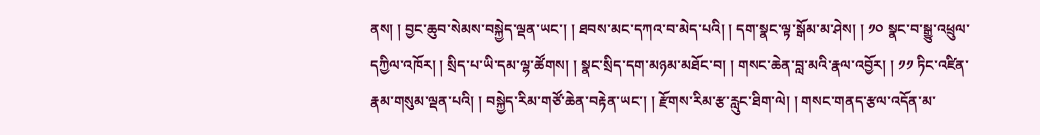ནས། ། བྱང་ཆུབ་སེམས་བསྐྱེད་ལྡན་ཡང་། ། ཐབས་མང་དཀའ་བ་མེད་པའི། ། དག་སྣང་ལྟ་སྒོམ་མ་ཤེས། ། ༡༠ སྣང་བ་སྒྱུ་འཕྲུལ་དཀྱིལ་འཁོར། ། སྲིད་པ་ཡི་དམ་ལྷ་ཚོགས། ། སྣང་སྲིད་དག་མཉམ་མཐོང་བ། ། གསང་ཆེན་བླ་མའི་རྣལ་འབྱོར། ། ༡༡ ཏིང་འཛིན་རྣམ་གསུམ་ལྡན་པའི། ། བསྐྱེད་རིམ་གཙོ་ཆེན་བརྟེན་ཡང་། ། རྫོགས་རིམ་རྩ་རླུང་ཐིག་ལེ། ། གསང་གནད་རྩལ་འདོན་མ་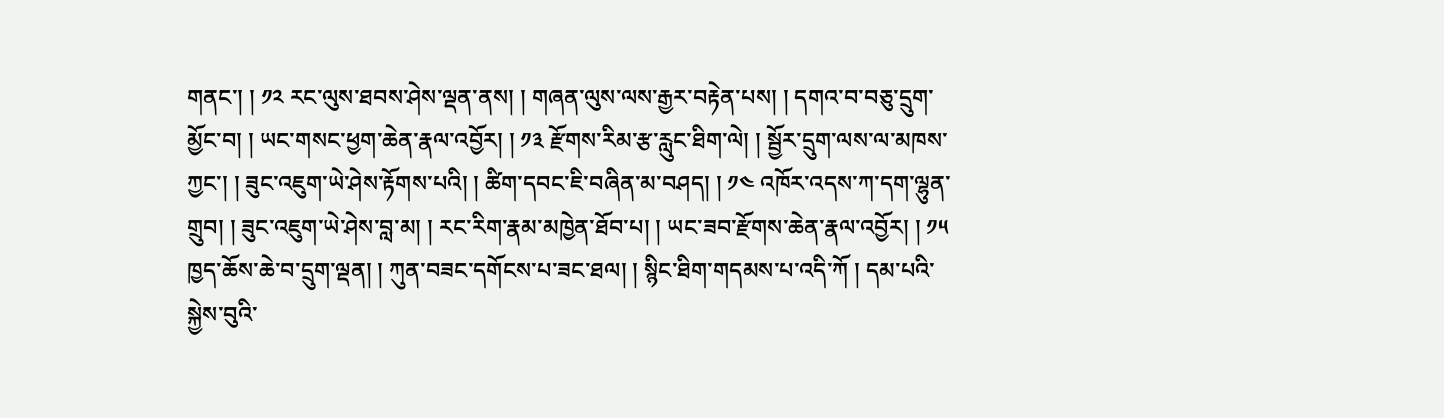གནང་། ། ༡༢ རང་ལུས་ཐབས་ཤེས་ལྡན་ནས། ། གཞན་ལུས་ལས་རྒྱར་བརྟེན་པས། ། དགའ་བ་བཅུ་དྲུག་མྱོང་བ། ། ཡང་གསང་ཕྱག་ཆེན་རྣལ་འབྱོར། ། ༡༣ རྫོགས་རིམ་རྩ་རླུང་ཐིག་ལེ། ། སྦྱོར་དྲུག་ལས་ལ་མཁས་ཀྱང་། ། ཟུང་འཇུག་ཡེ་ཤེས་རྟོགས་པའི། ། ཚིག་དབང་ཇི་བཞིན་མ་བཤད། ། ༡༤ འཁོར་འདས་ཀ་དག་ལྷུན་གྲུབ། ། ཟུང་འཇུག་ཡེ་ཤེས་བླ་མ། ། རང་རིག་རྣམ་མཁྱེན་ཐོབ་པ། ། ཡང་ཟབ་རྫོགས་ཆེན་རྣལ་འབྱོར། ། ༡༥ ཁྱད་ཆོས་ཆེ་བ་དྲུག་ལྡན། ། ཀུན་བཟང་དགོངས་པ་ཟང་ཐལ། ། སྙིང་ཐིག་གདམས་པ་འདི་ཀོ ། དམ་པའི་སྐྱེས་བུའི་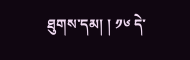ཐུགས་དམ། ། ༡༦ དེ་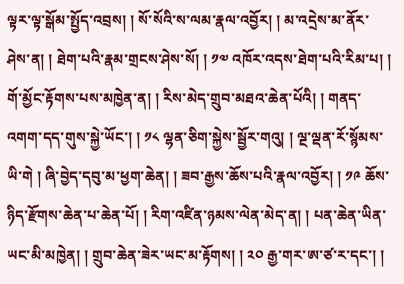ལྟར་ལྟ་སྒོམ་སྤྱོད་འབྲས། ། སོ་སོའི་ས་ལམ་རྣལ་འབྱོར། ། མ་འདྲེས་མ་ནོར་ཤེས་ན། ། ཐེག་པའི་རྣམ་གྲངས་ཤེས་སོ། ། ༡༧ འཁོར་འདས་ཐེག་པའི་རིམ་པ། ། གོ་མྱོང་རྟོགས་པས་མཁྱེན་ན། ། རིས་མེད་གྲུབ་མཐའ་ཆེན་པོའི། ། གནད་འགག་དད་གུས་སྐྱེ་ཡོང་། ། ༡༨ ལྷན་ཅིག་སྐྱེས་སྦྱོར་གའུ། ། ལྔ་ལྡན་རོ་སྙོམས་ཡི་གེ ། ཞི་བྱེད་དབུ་མ་ཕྱག་ཆེན། ། ཟབ་རྒྱས་ཆོས་པའི་རྣལ་འབྱོར། ། ༡༩ ཆོས་ཉིད་རྫོགས་ཆེན་པ་ཆེན་པོ། ། རིག་འཛིན་ཉམས་ལེན་མེད་ན། ། པན་ཆེན་ཡིན་ཡང་མི་མཁྱེན། ། གྲུབ་ཆེན་ཟེར་ཡང་མ་རྟོགས། ། ༢༠ རྒྱ་གར་ཨ་ཙ་ར་དང་། །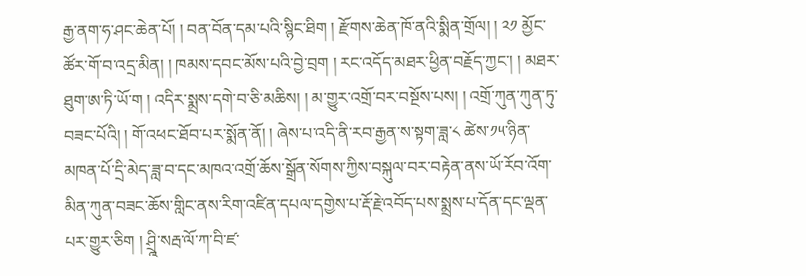རྒྱ་ནག་ཧ་ཤང་ཆེན་པོ། ། བན་བོན་དམ་པའི་སྙིང་ཐིག ། རྫོགས་ཆེན་ཁོ་ནའི་སྨིན་གྲོལ། ། ༢༡ མྱོང་ཚོར་གོ་བ་འདྲ་མིན། ། ཁམས་དབང་མོས་པའི་བྱེ་བྲག ། རང་འདོད་མཐར་ཕྱིན་བརྗོད་ཀྱང་། ། མཐར་ཐུག་ཨ་ཏི་ཡོ་ག ། འདིར་སྨྲས་དགེ་བ་ཅི་མཆིས། ། མ་གྱུར་འགྲོ་བར་བསྔོས་པས། ། འགྲོ་ཀུན་ཀུན་ཏུ་བཟང་པོའི། ། གོ་འཕང་ཐོབ་པར་སྨོན་ནོ། ། ཞེས་པ་འདི་ནི་རབ་རྒྱན་ས་སྟག་ཟླ་༨ ཚེས་༡༥་ཉིན་མཁན་པོ་དྲི་མེད་ཟླ་བ་དང་མཁའ་འགྲོ་ཆོས་སྒྲོན་སོགས་ཀྱིས་བསྐུལ་བར་བརྟེན་ནས་ཡོ་རོབ་འོག་མིན་ཀུན་བཟང་ཆོས་གླིང་ནས་རིག་འཛིན་དཔལ་དགྱེས་པ་རྡོ་རྗེ་འབོད་པས་སྨྲས་པ་དོན་དང་ལྡན་པར་གྱུར་ཅིག ། ཤྲྰི་སརྦ་ལོ་ཀ་བི་ཛ་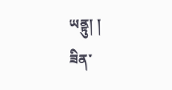ཡནྟུ། །
ཟིན་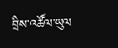བྲིས་འཚོལ་ཡུལ